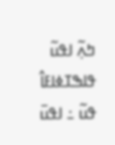ߤߍ߲߬ ߊߟߎ߬ ߟߊߒߠߦߊߓߊ߮ ߟߎ߬ ߸ ߊߟߎ߫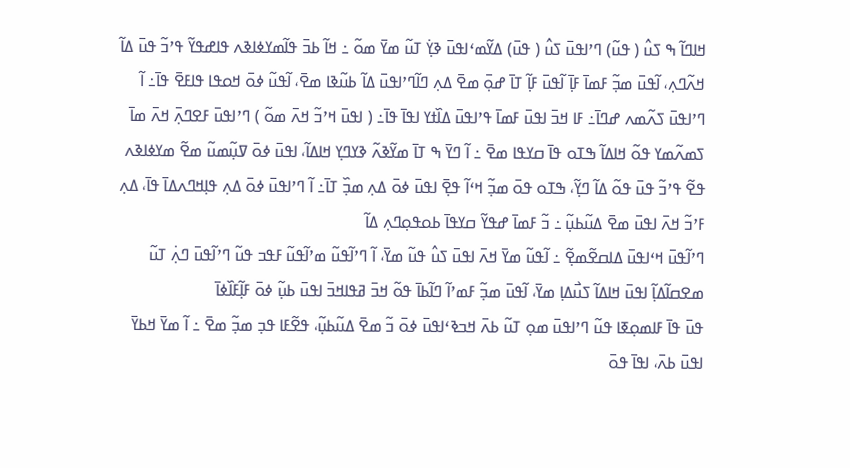ߞߊߣߊ߬ ߒ ߖߎ߮ ( ߟߎ߬) ߣߴߊߟߎ߫ ߖߎ߮ ( ߟߎ߫) ߡߌ߬ߘߵߊߟߎ߫ ߢߌ߲߭ ߠߎ߬ ߘߌ߫ ߘߋ߬ ߸ ߞߊ߬ ߕߏ߫ ߟߊ߬ߘߌߦߊߢߍ ߟߊߝߟߌ߬ ߟߴߏ߬ ߟߎ߫ ߡߊ߬ ߞߍ߬ߣߍ߲، ߊ߬ߟߎ߫ ߘߏ߲߬ ߓߘߊ߫ ߓߊ߲߫ ߊ߬ߟߎ߫ ߓߊ߲߬ ߠߊ߫ ߝߋ߲߫ ߘߐ߫ ߡߍ߲ ߣߊ߬ߣߴߊߟߎ߫ ߡߊ߬ ߕߎ߬ߢߊ ߘߐ߫، ߊ߬ߟߎ߬ ߦߋ߫ ߞߋߟߊ ߟߊߓߐ߫ ߟߊ߫߸ ߊ߬ ߣߴߊߟߎ߫ ߖߍ߬ߘߍ ߝߣߊ߫߸ ߓߊ ߞߏ߫ ߊߟߎ߫ ߓߘߊ߫ ߟߴߊߟߎ߫ ߡߊ߰ߙߌ ߊߟߊ߫ ߟߊ߫߸ ( ߊߟߎ߫ ߞߴߏ߬ ߞߍ߫ ߘߋ߬ ) ߣߴߊߟߎ߫ ߓߐߣߍ߲߫ ߞߍ߫ ߘߊ߫ ߖߘߍ߬ߘߌ ߟߋ߬ ߞߊߡߊ߬ ߒߠߋ ߟߊ߫ ߛߌߟߊ ߘߐ߫ ߸ ߊ߬ ߣߌ߫ ߒ ߠߊ߫ ߘߌ߬ߢߍ߬ ߢߌߣߌ߲ ߞߊߡߊ߬، ߊߟߎ߫ ߦߋ߫ ߜߎ߲߬ߘߎ߬ ߘߐ߬ ߘߌߦߊߢߍ ߟߐ߬ ߟߴߏ߬ ߟߎ߫ ߟߋ߬ ߡߊ߬ ߣߌ߲߬، ߒߠߋ ߟߋ߫ ߘߏ߲߬ ߞߵߊ߬ ߟߐ߲߫ ߊߟߎ߫ ߦߋ߫ ߡߍ߲ ߘߏ߲߰ ߠߊ߫߸ ߊ߬ ߣߴߊߟߎ߫ ߦߋ߫ ߡߍ߲ ߟߊ߲ߞߣߍߡߊ߫ ߟߊ߫، ߡߍ߲ ߓߴߏ߬ ߞߍ߫ ߊߟߎ߫ ߘߐ߫ ߡߎ߬ߕߎ߲߬ ߸ ߏ߬ ߓߘߊ߫ ߝߟߌ߬ ߛߌߟߊ߫ ߕߋߟߋ߲ߣߍ߲ ߡߊ߬
ߣߴߊ߬ߟߎ߫ ߞߵߊߟߎ߫ ߡߊߛߐ߬ߘߐ߲߬ ߸ ߊ߬ߟߎ߬ ߘߌ߫ ߞߍ߫ ߊߟߎ߫ ߖߎ߮ ߟߎ߬ ߘߌ߫، ߊ߬ ߣߴߊ߬ߟߎ߬ ߘߴߊ߬ߟߎ߬ ߓߟߏ ߟߎ߬ ߣߴߊ߬ߟߎ߫ ߣߍ߲߭ ߠߎ߬ ߘߐߛߊ߬ߡߊ߲߬ ߊߟߎ߫ ߞߊߡߊ߬ ߖߎ߯ߡߊ߲ ߘߌ߫، ߊ߬ߟߎ߫ ߘߏ߲߬ ߓߘߴߊ߬ ߣߊ߬ߕߊ߫ ߟߋ߬ ߞߏ߫ ߥߟߊߞߏ߫ ߊߟߎ߫ ߕߎ߲߬ ߦߋ߫ ߓߊ߲߬ߓߊ߰ߦߊ߫
ߟߎ߫ ߟߊ߫ ߓߊߘߋ߲ߧߊ ߟߎ߬ ߣߴߊߟߎ߫ ߘߋ߲ ߠߎ߬ ߕߍ߫ ߞߏߢߵߊߟߎ߫ ߦߋ߫ ߏ߬ ߘߐ߫ ߡߎ߬ߕߎ߲߬، ߟߐ߬ߓߊ ߟߏ߲ ߘߏ߲߬ ߘߐ߫ ߸ ߊ߬ ߘߌ߫ ߞߕߌ߫ ߊߟߎ߫ ߕߍ߫، ߊߟߊ߫ ߟߋ߫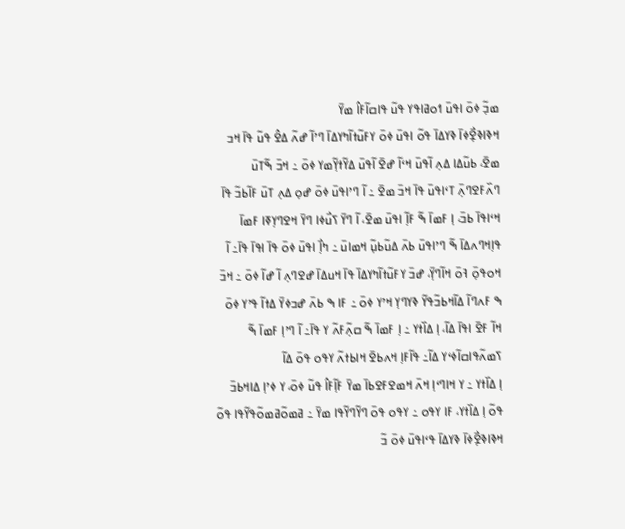ߘߏ߲߬ ߦߋ߫ ߊߟߎ߫ ߗߋߥߊߟߌ ߟߎ߬ ߟߊߛߊ߬ߓߊ߮ ߘߌ߫
ߞߢߊߢߐ߲߯ߦߊ߫ ߢߌߡߊ߫ ߟߋ߬ ߊߟߎ߫ ߦߋ߫ ߌߓߎ߬ߙߊ߬ߤߌߡߊ߫ ߣߴߊ߬ ߝߍ߬ ߡߐ߮ ߟߎ߬ ߟߊ߫ ߞߏ ߘߐ߫، ߕߎ߬ߡߊ ߡߍ߲ ߊ߬ߟߎ߫ ߞߵߊ߬ ߝߐ߫ ߊ߬ߟߎ߫ ߡߌ߬ߙߌ߲߬ߘߌ ߦߋ߫ ߸ ߞߏ߫ ߒ߬ߠߎ߫ ߣߍ߰ߓߐߣߍ߲߫ ߠߵߊߟߎ߫ ߟߊ߫ ߞߏ߫ ߘߐ߫ ߸ ߊ߬ ߣߴߊߟߎ߫ ߦߋ߫ ߝߋ߲ ߡߍ߲ ߠߎ߫ ߓߊ߬ߕߏ߬ ߟߊ߫ ߞߵߊߟߊ߫ ߕߏ߫، ߊ߲ ߓߘߊ߫ ߒ߬ ߓߊ߲߬ ߊߟߎ߫ ߘߐ߫، ߊ߬ ߣߌ߫ ߖߎ߯ߦߊ ߣߌ߫ ߞߐߣߌ߲ߧߊ ߓߘߊ߫ ߟߊ߲ߞߣߍߡߊ߫ ߒ߬ ߣߴߊߟߎ߫ ߕߍ߫ ߡߎ߬ߕߎ߲߬ ߞߘߊߎ߫ ߸ ߤߊ߲߯ ߊߟߎ߫ ߦߋ߫ ߟߊ߫ ߊߟߊ߫ ߟߊ߫߸ ߊ߬ ߞߋߟߋ߲߫ ߔߋ߫ ߞߊ߬ߣߌ߲߫، ߝߏ߫ ߌߓߎ߬ߙߊ߬ߤߌߡߊ߫ ߟߊ߫ ߞߎߡߊ߫ ߝߐߣߍ߲ ߊ߬ ߝߊ߬ ߦߋ߫ ߸ ߞߏ߫ ߒ ߓߍߣߊ߬ ߡߊ߬ߞߕߏ߬ߟߌ߬ ߢߌߣߌ߲ ߞߴߌ ߦߋ߫ ߸ ߓߊ ߒ ߕߍ߫ ߝߏߦߌ߫ ߡߙߊ߬ ߟߴߌ ߦߋ߫ ߞߊ߬ ߓߐ߫ ߊߟߊ߫ ߡߊ߬، ߊ߲ ߡߊ߰ߙߌ ߸ ߊ߲ ߓߘߊ߫ ߒ߬ ߛߍ߲߬ߓߍ߬ ߌ ߟߊ߫߸ ߊ߬ ߣߴߊ߲ ߓߘߊ߫ ߒ߬ ߖߘߍ߬ߟߊߛߊ߬ߦߵߌ ߡߊ߬߸ ߟߊ߬ߓߊ߲ ߞߍߕߐ߫ ߞߊߕߙߍ߬ ߌߟߋ ߟߋ߫ ߡߊ߬
ߊ߲ ߡߊ߰ߙߌ ߸ ߌ ߞߊߣߵߊ߲ ߞߍ߫ ߞߘߐߓߐߕߊ߫ ߘߌ߫ ߓߊ߲߬ߓߊ߮ ߟߎ߬ ߦߋ߫، ߌ ߦߴߊ߲ ߡߊߞߕߏ߫ ߟߋ߬ ߊ߲ ߡߊ߰ߙߌ، ߓߊ ߌߟߋ ߸ ߌߟߋ ߟߋ߫ ߣߌ߬ߣߌ߬ߟߊ ߘߌ߫ ߸ ߥߘߋ߬ߥߘߋ߬ߟߌ߬ߟߊ ߟߋ߬
ߞߢߊߢߐ߲߯ߦߊ߫ ߢߌߡߊ߫ ߟߵߊߟߎ߫ ߦߋ߫ ߏ߬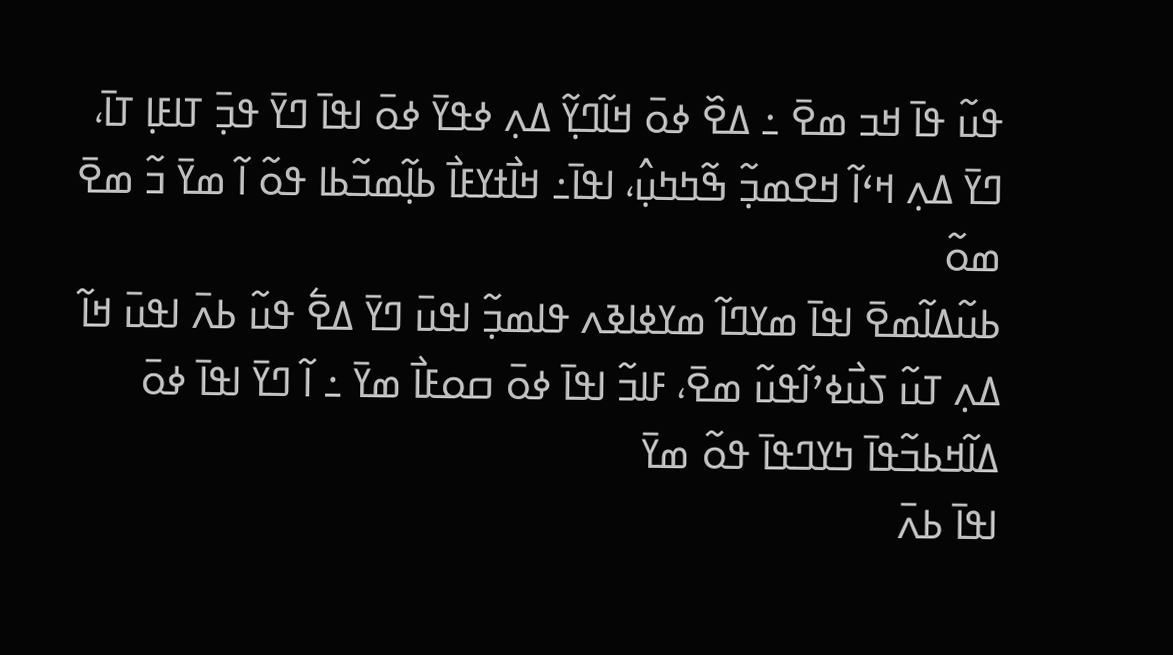ߟߎ߬ ߟߊ߫ ߞߏ ߘߐ߫ ߸ ߡߐ߰ ߦߋ߫ ߞߊ߬ߣߌ߲߬ ߡߍ߲ ߦߟߌ߫ ߦߋ߫ ߊߟߊ߫ ߣߌ߫ ߟߏ߲߫ ߠߊߓߊ߲ ߠߊ߫، ߣߌ߫ ߡߍ߲ ߞߵߊ߬ ߞߐߘߏ߲߬ ߒ߬ߤߤߎ߲߮، ߊߟߊ߫߸ ߞߊ߯ߙߌߓߊ߯ ߕߊ߲߬ߘߏ߬ߕߊ ߟߋ߬ ߊ߬ ߘߌ߫ ߏ߬ ߘߐ߫ ߘߋ߬
ߕߎ߬ߡߊ߬ߘߐ߫ ߊߟߊ߫ ߘߌߣߊ߬ ߘߌߦߊߢߍ ߟߊߘߏ߲߬ ߊߟߎ߫ ߣߌ߫ ߡߐ߱ ߟߎ߬ ߕߍ߫ ߊߟߎ߫ ߞߊ߬ ߡߍ߲ ߠߎ߬ ߖߎ߯ߦߴߊ߬ߟߎ߬ ߘߐ߫، ߓߊߏ߬ ߊߟߊ߫ ߦߋ߫ ߛߋߓߊ߯ ߘߌ߫ ߸ ߊ߬ ߣߌ߫ ߊߟߊ߫ ߦߋ߫ ߡߊ߬ߞߕߏ߬ߟߊ߫ ߤߌߣߟߊ߫ ߟߋ߬ ߘߌ߫
ߊߟߊ߫ ߕߍ߫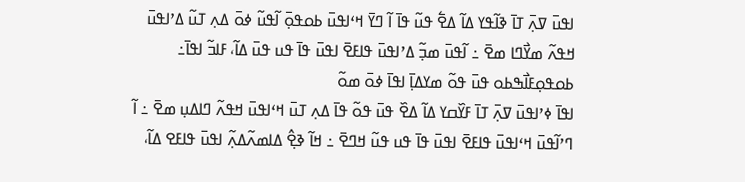ߊߟߎ߫ ߜߍ߲߫ ߠߊ߫ ߢߊ߬ߟߌ ߡߊ߬ ߡߐ߱ ߟߎ߬ ߟߊ߫ ߊ߬ ߣߌ߫ ߞߵߊߟߎ߫ ߕߋߟߋ߲߫ ߊ߬ߟߎ߬ ߦߋ߫ ߡߍ߲ ߠߎ߬ ߡߴߊߟߎ߫ ߞߟߍ߬ ߘߌ߯ߣߊ ߘߐ߫ ߸ ߊ߬ߟߎ߫ ߘߏ߲߬ ߡߴߊߟߎ߫ ߟߊߓߐ߫ ߊߟߎ߫ ߟߊ߫ ߟߎ ߟߎ߫ ߡߊ߬، ߓߊߏ߬ ߊߟߊ߫߸ ߕߋߟߋ߲ߓߊ߯ߒߕߋ ߟߎ߫ ߟߋ߬ ߘߌߡߊ߲߫ ߊߟߊ߫ ߦߋ߫ ߘߋ߬
ߊߟߊ߫ ߦߴߊߟߎ߫ ߜߍ߲߫ ߠߊ߫ ߓߌ߰ߛߌ ߡߊ߬ ߡߐ߰ ߟߎ߫ ߟߋ߬ ߟߊ߫ ߡߍ߲ ߠߎ߫ ߞߵߊߟߎ߫ ߞߟߍ߬ ߣߊߡߎ߲ ߘߐ߫ ߸ ߊ߬ ߣߴߊ߬ߟߎ߫ ߞߵߊߟߎ߫ ߟߊߓߐ߫ ߊߟߎ߫ ߟߊ߫ ߟߎ ߟߎ߬ ߞߣߐ߫ ߸ ߞߊ߬ ߢߐ߲߮ ߡߊߘߍ߬ߡߍ߲߬ ߊߟߎ߫ ߟߊߓߐ ߡߊ߬،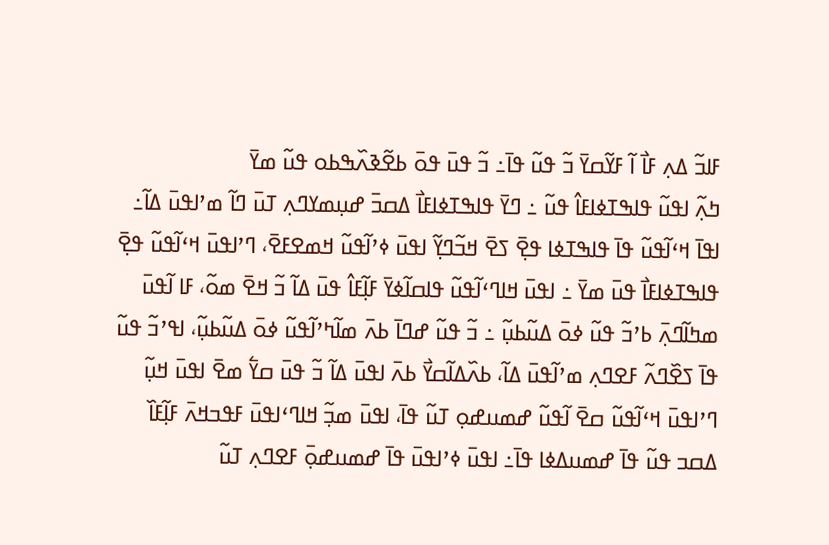ߓߊߏ߬ ߡߍ߲ ߓߊ߯ ߊ߬ ߓߌ߬ߛߌ߫ ߏ߬ ߟߎ߬ ߟߊ߫߸ ߏ߬ ߟߎ߫ ߟߋ߫ ߕߐ߬ߢߍ߰ߒߕߋ ߟߎ߬ ߘߌ߫
ߤߍ߲߬ ߊߟߎ߬ ߟߊߒߠߦߊߓߊ߮ ߟߎ߬ ߸ ߣߌ߫ ߟߊߒߠߦߊߓߊ߯ ߡߛߏ߫ ߝߎ߲ߘߌߣߍ߲ ߠߎ߫ ߣߊ߬ ߘߴߊߟߎ߫ ߡߊ߬߸ ߊߟߊ߫ ߞߵߊ߬ߟߎ߬ ߟߊ߫ ߟߊߒߠߦߊ ߟߐ߲߫ ߖߐ߫ ߞߏ߬ߣߌ߲߬ ߊߟߎ߫ ߦߴߊ߬ߟߎ߬ ߞߘߐߓߐ߫، ߣߴߊߟߎ߫ ߞߵߊ߬ߟߎ߬ ߟߐ߲߫ ߟߊߒߠߦߊߓߊ߯ ߟߎ߫ ߘߌ߫ ߸ ߊߟߎ߫ ߞߊߣߵߊ߬ߟߎ߬ ߟߊߛߊ߬ߦߌ߫ ߓߊ߲߬ߓߊ߮ ߟߎ߫ ߡߊ߬ ߏ߬ ߞߐ߫ ߘߋ߬، ߓߊ ߊ߬ߟߎ߫ ߘߤߊ߬ߣߍ߲߫ ߕߴߏ߬ ߟߎ߬ ߦߋ߫ ߡߎ߬ߕߎ߲߬ ߸ ߏ߬ ߟߎ߬ ߝߣߊ߫ ߕߍ߫ ߘߊ߬ߤߴߊ߬ߟߎ߬ ߦߋ߫ ߡߎ߬ߕߎ߲߬، ߊߟߴߏ߬ ߟߎ߬ ߟߊ߫ ߖߐ߰ߣߍ߬ ߓߐߣߍ߲ ߘߴߊ߬ߟߎ߫ ߡߊ߬، ߕߍ߰ߡߊ߬ߛߌ߯ ߕߍ߫ ߊߟߎ߫ ߡߊ߬ ߏ߬ ߟߎ߫ ߛߌ߱ ߘߐ߫ ߊߟߎ߫ ߞߎ߲߬ ߣߴߊߟߎ߫ ߞߵߊ߬ߟߎ߬ ߛߐ߫ ߊ߬ߟߎ߬ ߝߘߎߝߋ߲ ߠߎ߬ ߟߊ߫، ߊߟߎ߫ ߘߏ߲߬ ߞߊߣߵߊߟߎ߫ ߓߟߏߞߍ߫ ߓߊ߲߬ߓߊ߰ ߡߛߏ ߟߎ߬ ߟߊ߫ ߝߘߎߡߦߊ ߟߊ߫߸ ߊߟߎ߫ ߦߴߊߟߎ߫ ߟߊ߫ ߝߘߎߝߋ߲߫ ߓߐߣߍ߲ ߠߎ߬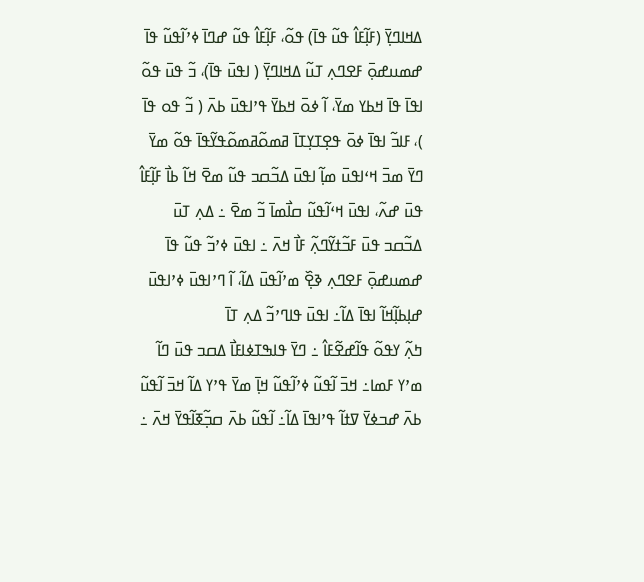ߡߞߊߣߌ߲߫ (ߓߊ߲߬ߓߊ߮ ߟߎ߬ ߟߊ߫) ߟߋ߬، ߓߊ߲߬ߓߊ߮ ߟߎ߬ ߝߣߊ߫ ߦߴߊ߬ߟߎ߬ ߟߊ߫ ߝߘߎߝߋ߲߫ ߓߐߣߍ߲ ߠߎ߬ ߡߞߊߣߌ߲߫ ( ߊߟߎ߫ ߟߊ߫)، ߏ߬ ߟߎ߫ ߟߋ߬ ߊߟߊ߫ ߟߊ߫ ߞߕߌ ߘߌ߫، ߊ߬ ߦߋ߫ ߞߕߌ߫ ߟߴߊߟߎ߫ ߕߍ߫ ( ߏ߬ ߟߋ ߟߊ߫ )، ߓߊߏ߬ ߊߟߊ߫ ߦߋ߫ ߟߐ߲ߠߌ߲ߠߊ߫ ߥߘߋ߬ߥߘߋ߬ߟߌ߬ߟߊ߫ ߟߋ߬ ߘߌ߫
ߣߌ߫ ߘߏ߫ ߞߵߊߟߎ߫ ߘߊ߲߬ ߊߟߎ߫ ߡߏ߬ߛߏ ߟߎ߬ ߘߐ߫ ߞߊ߬ ߕߊ߯ ߓߊ߲߬ߓߊ߮ ߟߎ߫ ߝߍ߬، ߊߟߎ߫ ߞߵߊ߬ߟߎ߬ ߛߊ߯ߘߊ߫ ߏ߬ ߘߐ߫ ߸ ߡߍ߲ ߠߎ߫ ߡߏ߬ߛߏ ߟߎ߫ ߓߏ߬ߙߌ߬ߣߍ߲߬ ߓߊ߯ ߞߍ߫ ߸ ߊߟߎ߫ ߦߴߏ߬ ߟߎ߬ ߟߊ߫ ߝߘߎߝߋ߲߫ ߓߐߣߍ߲ ߢߐ߲߰ ߘߴߊ߬ߟߎ߫ ߡߊ߬، ߊ߬ ߣߴߊߟߎ߫ ߦߴߊߟߎ߫ ߝߊ߲ߕߊ߲߬ߞߊ߬ ߊߟߊ߫ ߡߊ߬߸ ߊߟߎ߫ ߟߊߣߴߏ߬ ߡߍ߲ ߠߊ߫
ߤߍ߲߬ ߌߟߋ߬ ߟߊ߬ߝߐ߬ߓߊ߮ ߸ ߣߌ߫ ߟߊߒߠߦߊߓߊ߯ ߡߛߏ ߟߎ߫ ߣߊ߬ ߘߴߌ ߓߘߊ߸ ߞߏ߫ ߊ߬ߟߎ߬ ߦߴߊ߬ߟߎ߬ ߞߊ߲߫ ߘߌ߫ ߟߴߌ ߡߊ߬ ߞߏ߫ ߊ߬ߟߎ߬ ߕߍ߫ ߝߏߦߌ߫ ߜߙߊ߬ ߟߴߊߟߊ߫ ߡߊ߬߸ ߊ߬ߟߎ߬ ߕߍ߫ ߛߏ߲߬ߧߊ߬ߟߌ߫ ߞߍ߫ ߸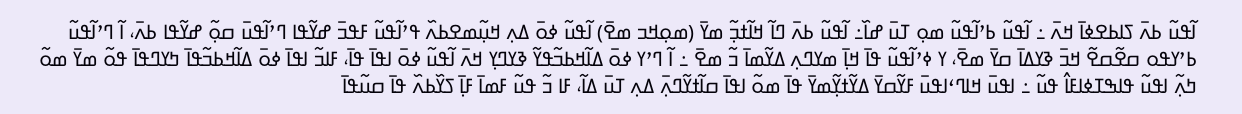ߊ߬ߟߎ߬ ߕߍ߫ ߖߊߕߐߦߊ߫ ߞߍ߫ ߸ ߊ߬ߟߎ߬ ߕߴߊ߬ߟߎ߬ ߘߋ߲ ߠߎ߫ ߝߊ߰߸ ߊ߬ߟߎ߬ ߕߍ߫ ߣߊ߬ ߞߊ߬ߙߏ߲߬ ߘߌ߫ (ߘߋ߲ߞߏ ߘߐ߫) ߊ߬ߟߎ߬ ߦߋ߫ ߡߍ߲ ߞߎ߲߬ߘߐߕߍ߰ ߟߴߊ߬ߟߎ߬ ߓߟߏ߫ ߝߌ߬ߟߊ ߣߴߊ߬ߟߎ߫ ߛߋ߲߬ ߝߌ߬ߟߊ ߕߍ߫، ߊ߬ ߣߴߊ߬ߟߎ߬ ߕߴߌߟߋ ߛߐ߬ߛߐ߬ ߞߏ߫ ߢߌߡߊ߫ ߛߌ߫ ߘߐ߫، ߌ ߦߴߊ߬ߟߎ߬ ߟߊ߫ ߞߊ߲߫ ߘߌߣߍ߲ ߡߌ߬ߘߊ߫ ߏ߬ ߘߐ߫ ߸ ߊ߬ ߣߴߌ ߦߋ߫ ߡߊ߬ߞߕߏ߬ߟߌ߬ ߢߌߣߌ߲ ߞߍ߫ ߊ߬ߟߎ߬ ߦߋ߫ ߊߟߊ߫ ߟߊ߫، ߓߊߏ߬ ߊߟߊ߫ ߦߋ߫ ߡߊ߬ߞߕߏ߬ߟߊ߫ ߤߌߣߟߊ߫ ߟߋ߬ ߘߌ߫ ߘߋ߬
ߤߍ߲߬ ߊߟߎ߬ ߟߊߒߠߦߊߓߊ߮ ߟߎ߬ ߸ ߊߟߎ߫ ߞߊߣߵߊߟߎ߫ ߓߌ߬ߛߌ߫ ߡߌ߬ߙߌ߲߬ߘߌ߫ ߟߊ߫ ߘߋ߬ ߊߟߊ߫ ߛߊ߬ߙߌ߬ߣߍ߲߫ ߡߍ߲ ߠߎ߫ ߡߊ߬، ߓߊ ߏ߬ ߟߎ߬ ߓߘߊ߫ ߓߊ߲߫ ߖߌ߰ߕߍ߰ ߟߊ߫ ߛߎ߬ߟߊ߫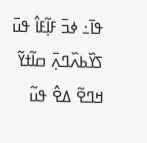ߟߊ߫߸ ߦߏ߫ ߓߊ߲߬ߓߊ߮ ߟߎ߫ ߖߌ߰ߕߍ߰ߣߍ߲߫ ߛߊ߬ߙߌ߬ ߞߣߐ߬ ߡߐ߮ ߟߎ߬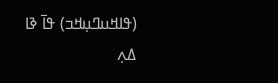(ߟߊߞߎߣߎ߲ߞߏ) ߟߊ߫ ߢߊ ߡߍ߲